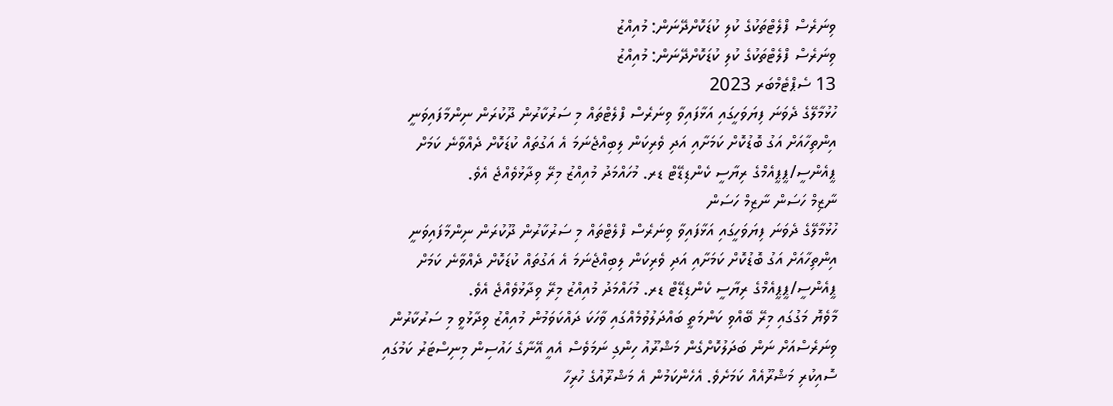ވިނަރެސް ފްލެޓްތަކުގެ ކުލި ކުޑަކޮށްދޭނަން: މުއިއްޒު
ވިނަރެސް ފްލެޓްތަކުގެ ކުލި ކުޑަކޮށްދޭނަން: މުއިއްޒު
13 ސެޕްޓެމްބަރ 2023
ހުޅުމާލޭގެ ދެވަނަ ފިޔަވަހީގައި އަޅާފައިވާ ވިނަރެސް ފްލެޓްތައް މި ސަރުކާރުން ދޫކުރަން ނިންމާފައިވަނީ އިންތިހާއަށް އަގު ބޮޑުކޮށް ކަމަށާއި އަދި ވެރިކަން ލިބިއްޖެނަމަ އެ އަގުތައް ކުޑަކޮށް ދެއްވާނެ ކަމަށް ޕީއެންސީ/ޕީޕީއެމްގެ ރިޔާސީ ކެންޑިޑޭޓް ޑރ. މުހައްމަދު މުއިއްޒު މިރޭ ވިދާޅުވެއްޖެ އެވެ.
ނާޒިމް ހަސަން ނާޒިމް ހަސަން
ހުޅުމާލޭގެ ދެވަނަ ފިޔަވަހީގައި އަޅާފައިވާ ވިނަރެސް ފްލެޓްތައް މި ސަރުކާރުން ދޫކުރަން ނިންމާފައިވަނީ އިންތިހާއަށް އަގު ބޮޑުކޮށް ކަމަށާއި އަދި ވެރިކަން ލިބިއްޖެނަމަ އެ އަގުތައް ކުޑަކޮށް ދެއްވާނެ ކަމަށް ޕީއެންސީ/ޕީޕީއެމްގެ ރިޔާސީ ކެންޑިޑޭޓް ޑރ. މުހައްމަދު މުއިއްޒު މިރޭ ވިދާޅުވެއްޖެ އެވެ.
މާވެޔޮ މަގުގައި މިރޭ ބޭއްވި ކަންމަތީ ބައްދަލުވުމެއްގައި ވާހަކަ ދައްކަވަމުން މުއިއްޒު ވިދާޅުވީ މި ސަރުކާރުން ވިނަރެސްއަށް ނަން ބަދަލުކޮށްގެން މަޝްރޫއު ހިންގި ނަމަވެސް އެއީ އޭނާގެ ހައުސިން މިނިސްޓަރު ކަމުގައި ސޮއިކުރި މަޝްރޫއެއް ކަމަށެވެ. އެހެންކަމުން އެ މަޝްރޫއުގެ ހުރިހާ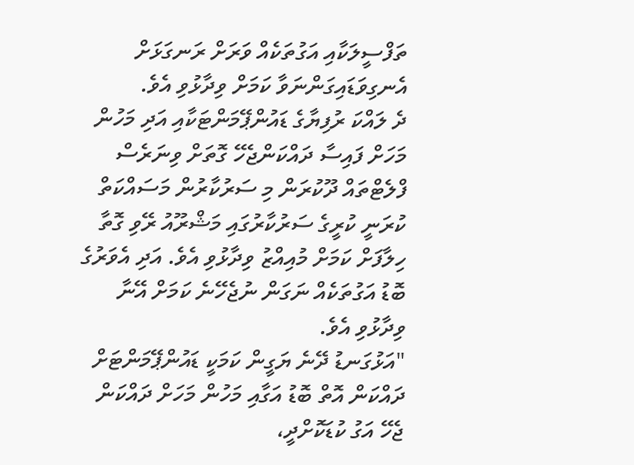ތަފްސީލަކާއި އަގުތަކެއް ވަރަށް ރަނގަޅަށް އެނގިވަޑައިގަންނަވާ ކަމަށް ވިދާޅުވި އެވެ.
ދެ ލައްކަ ރުފިޔާގެ ޑައުންޕޭމަންޓަކާއި އަދި މަހުން މަހަށް ފައިސާ ދައްކަންޖެހޭ ގޮތަށް ވިނަރެސް ފްލެޓްތައް ދޫކުރަން މި ސަރުކާރުން މަސައްކަތް ކުރަނީ ކުރީގެ ސަރުކާރުގައި މަޝްރޫއު ރޭވި ގޮތާ ހިލާފަށް ކަމަށް މުއިއްޒު ވިދާޅުވި އެވެ. އަދި އެވަރުގެ ބޮޑު އަގުތަކެއް ނަގަން ނުޖެހޭނެ ކަމަށް އޭނާ ވިދާޅުވި އެވެ.
"އަޅުގަނޑު ދޭނެ ޔަގީން ކަމަކީ ޑައުންޕޭމަންޓަށް ދައްކަން އޮތް ބޮޑު އަގާއި މަހުން މަހަށް ދައްކަން ޖެހޭ އަގު ކުޑަކޮށްދީ،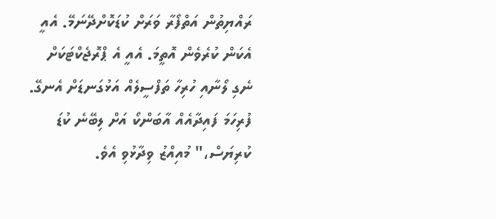ރައްޔިތުން އަތްފޯރާ ވަރަށް ކުޑަކޮށްދޭނަމޭ. އެއީ އެކަން ކުރެވެން އޮތީމަ. އެއީ އެ ޕްރޮޖެކްޓަކަށް ނެގި ލޯނާއި ހުރިހާ ތަފްސީލެއް އަޅުގަނޑަށް އެނގޭ. ފުރިހަމަ ފައިދާއެއް އާބަންކޯ އަށް ލިބޭނެ ކުޑަ ކުރިޔަސް،" މުއިއްޒު ވިދާޅުވި އެވެ.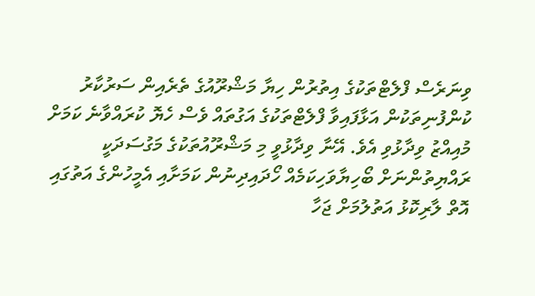ވިނަރެސް ފްލެޓްތަކުގެ އިތުރުން ހިޔާ މަޝްރޫއުގެ ތެރެއިން ސަރުކާރު ކުންފުނިތަކުން އަޅާފައިވާ ފްލެޓްތަކުގެ އަގުތައް ވެސް ހެޔޮ ކުރައްވާނެ ކަމަށް މުއިއްޒު ވިދާޅުވި އެވެ. އޭނާ ވިދާޅުވީ މި މަޝްރޫއުތަކުގެ މަގުސަދަކީ ރައްޔިތުންނަށް ބޯހިޔާވަހިކަމެއް ހޯދައިދިނުން ކަމަށާއި އެމީހުންގެ އަތުގައި އޮތް ލާރިކޮޅު އަތުލުމަށް ޖަހާ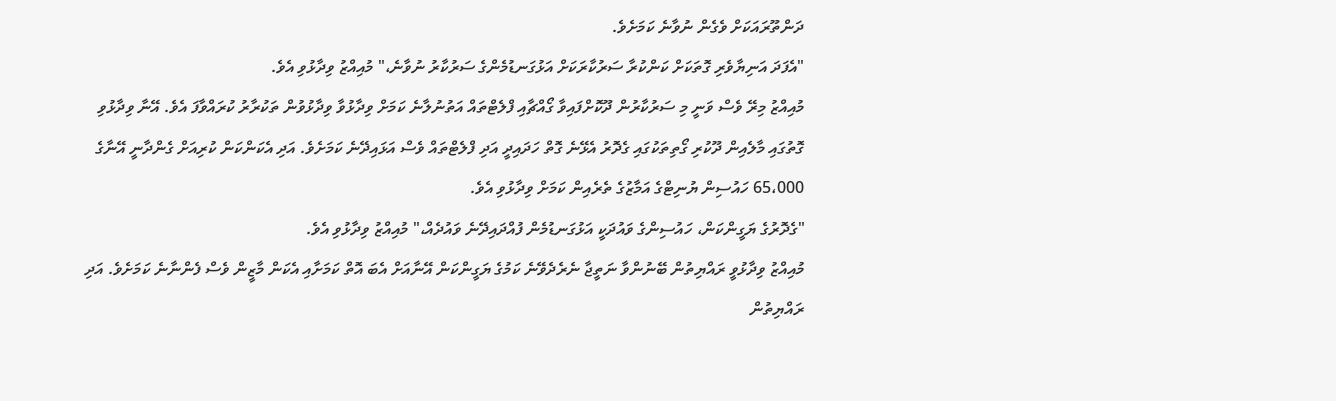ދަންތޫރައަކަށް ވެގެން ނުވާނެ ކަމަށެވެ.
"އެފަދަ އަނިޔާވެރި ގޮތަކަށް ކަންކުރާ ސަރުކާރަކަށް އަޅުގަނޑުމެންގެ ސަރުކާރު ނުވާނެ،" މުއިއްޒު ވިދާޅުވި އެވެ.
މުއިއްޒު މިރޭ ވެސް ވަނީ މި ސަރުކާރުން ދޫކޮށްފައިވާ ގޯއްޗާއި ފްލެޓްތައް އަތުނުލާނެ ކަމަށް ވިދާޅުވާ ވިދާޅުވުން ތަކުރާރު ކުރައްވާފަ އެވެ. އޭނާ ވިދާޅުވި ގޮތުގައި މާލެއިން ދޫކުރި ގޯތިތަކުގައި ގެދޮރު އެޅޭނެ ގޮތް ހަދައިދީ އަދި ފްލެޓްތައް ވެސް އަޅައިދޭނެ ކަމަށެވެ. އަދި އެކަންކަން ކުރިއަށް ގެންދާނީ އޭނާގެ 65،000 ހައުސިން ޔުނިޓްގެ އަމާޒުގެ ތެރެއިން ކަމަށް ވިދާޅުވި އެވެ.
"ގެދޮރުގެ ޔަގީންކަން، ހައުސިންގެ ވައުދަކީ އަޅުގަނޑުމެން ފުއްދައިދޭނެ ވައުދެއް،" މުއިއްޒު ވިދާޅުވި އެވެ.
މުއިއްޒު ވިދާޅުވީ ރައްޔިތުން ބޭނުންވާ ނަތީޖާ ނެރެދެވޭނެ ކަމުގެ ޔަގީންކަން އޭނާއަށް އެބަ އޮތް ކަމަށާއި އެކަން މާޒީން ވެސް ފެންނާނެ ކަމަށެވެ. އަދި ރައްޔިތުން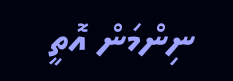ނިންމަން އޮތީ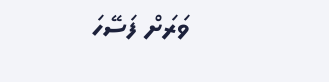ވަރަށް ފަސޭހަ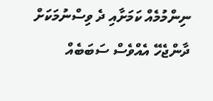ނިންމުމެއް ކަމަށާއި ދެ ވިސްނުމަކަށް ދާންޖެހޭ އެއްވެސް ސަބަބެއް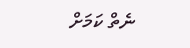ނެތް ކަމަށް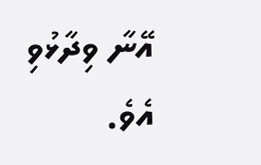އޭނާ ވިދާޅުވި އެވެ.